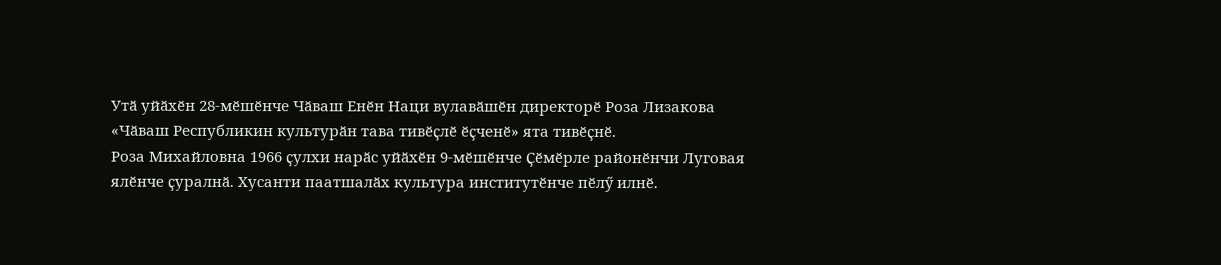Утӑ уйӑхӗн 28-мӗшӗнче Чӑваш Енӗн Наци вулавӑшӗн директорӗ Роза Лизакова «Чӑваш Республикин культурӑн тава тивӗҫлӗ ӗҫченӗ» ята тивӗҫнӗ.
Роза Михайловна 1966 ҫулхи нарӑс уйӑхӗн 9-мӗшӗнче Ҫӗмӗрле районӗнчи Луговая ялӗнче ҫуралнӑ. Хусанти паатшалӑх культура институтӗнче пӗлӳ илнӗ.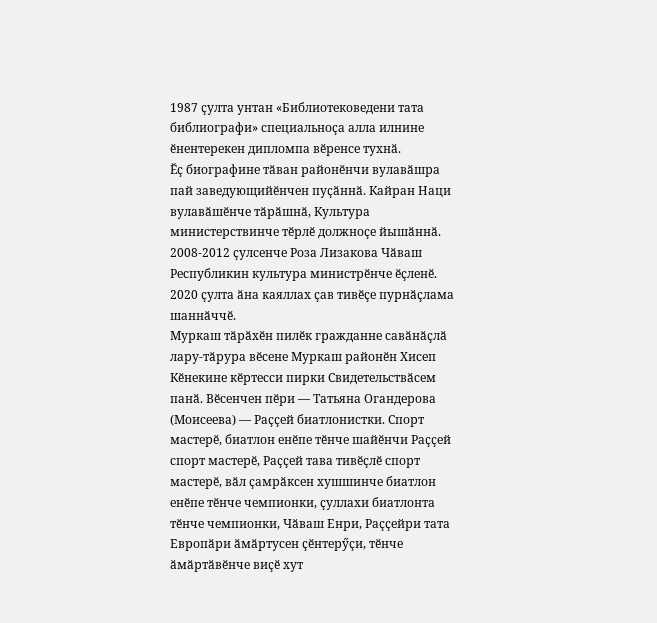1987 ҫулта унтан «Библиотековедени тата библиографи» специальноҫа алла илнине ӗнентерекен дипломпа вӗренсе тухнӑ.
Ӗҫ биографине тӑван районӗнчи вулавӑшра пай заведующийӗнчен пуҫӑннӑ. Кайран Наци вулавӑшӗнче тӑрӑшнӑ, Культура министерствинче тӗрлӗ должноҫе йышӑннӑ. 2008-2012 ҫулсенче Роза Лизакова Чӑваш Республикин культура министрӗнче ӗҫленӗ. 2020 ҫулта ӑна каяллах ҫав тивӗҫе пурнӑҫлама шаннӑччӗ.
Муркаш тӑрӑхӗн пилӗк гражданне савӑнӑҫлӑ лару-тӑрура вӗсене Муркаш районӗн Хисеп Кӗнекине кӗртесси пирки Свидетельствӑсем панӑ. Вӗсенчен пӗри — Татьяна Огандерова (Моисеева) — Раҫҫей биатлонистки. Спорт мастерӗ, биатлон енӗпе тӗнче шайӗнчи Раҫҫей спорт мастерӗ, Раҫҫей тава тивӗҫлӗ спорт мастерӗ, вӑл ҫамрӑксен хушшинче биатлон енӗпе тӗнче чемпионки, ҫуллахи биатлонта тӗнче чемпионки, Чӑваш Енри, Раҫҫейри тата Европӑри ӑмӑртусен ҫӗнтерӳҫи, тӗнче ӑмӑртӑвӗнче виҫӗ хут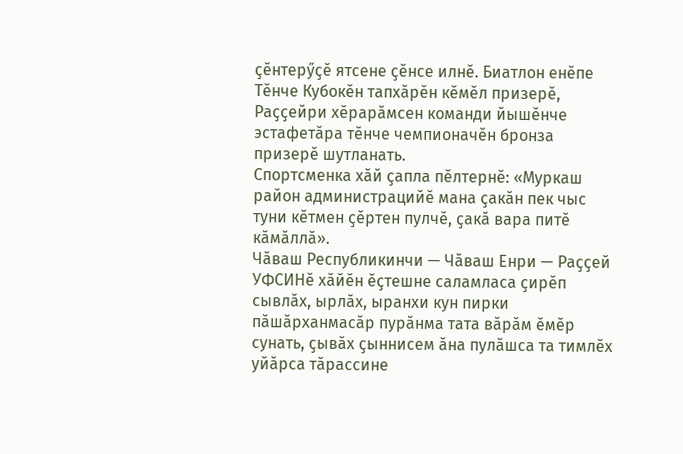ҫӗнтерӳҫӗ ятсене ҫӗнсе илнӗ. Биатлон енӗпе Тӗнче Кубокӗн тапхӑрӗн кӗмӗл призерӗ, Раҫҫейри хӗрарӑмсен команди йышӗнче эстафетӑра тӗнче чемпионачӗн бронза призерӗ шутланать.
Спортсменка хӑй ҫапла пӗлтернӗ: «Муркаш район администрацийӗ мана ҫакӑн пек чыс туни кӗтмен ҫӗртен пулчӗ, ҫакӑ вара питӗ кӑмӑллӑ».
Чӑваш Республикинчи — Чӑваш Енри — Раҫҫей УФСИНӗ хӑйӗн ӗҫтешне саламласа ҫирӗп сывлӑх, ырлӑх, ыранхи кун пирки пӑшӑрханмасӑр пурӑнма тата вӑрӑм ӗмӗр сунать, ҫывӑх ҫыннисем ӑна пулӑшса та тимлӗх уйӑрса тӑрассине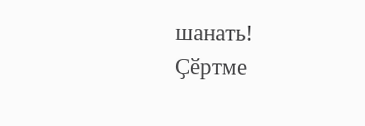шанать!
Ҫӗртме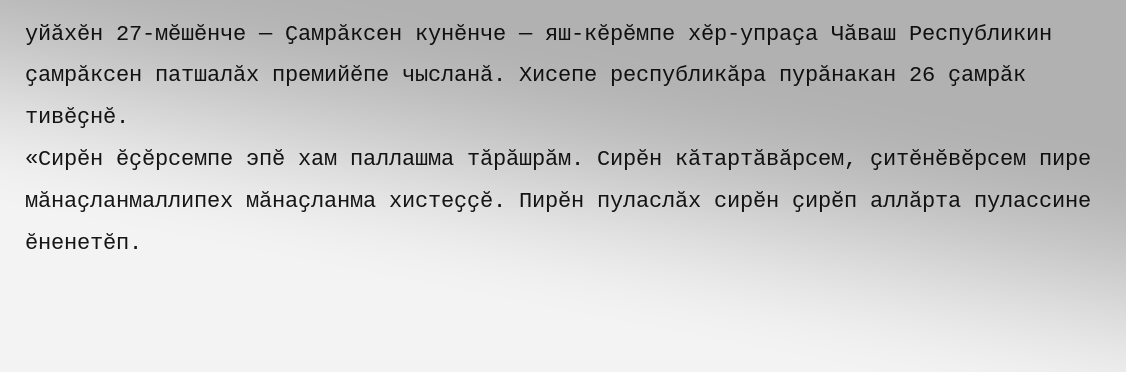уйӑхӗн 27-мӗшӗнче — Ҫамрӑксен кунӗнче — яш-кӗрӗмпе хӗр-упраҫа Чӑваш Республикин ҫамрӑксен патшалӑх премийӗпе чысланӑ. Хисепе республикӑра пурӑнакан 26 ҫамрӑк тивӗҫнӗ.
«Сирӗн ӗҫӗрсемпе эпӗ хам паллашма тӑрӑшрӑм. Сирӗн кӑтартӑвӑрсем, ҫитӗнӗвӗрсем пире мӑнаҫланмаллипех мӑнаҫланма хистеҫҫӗ. Пирӗн пуласлӑх сирӗн ҫирӗп аллӑрта пулассине ӗненетӗп.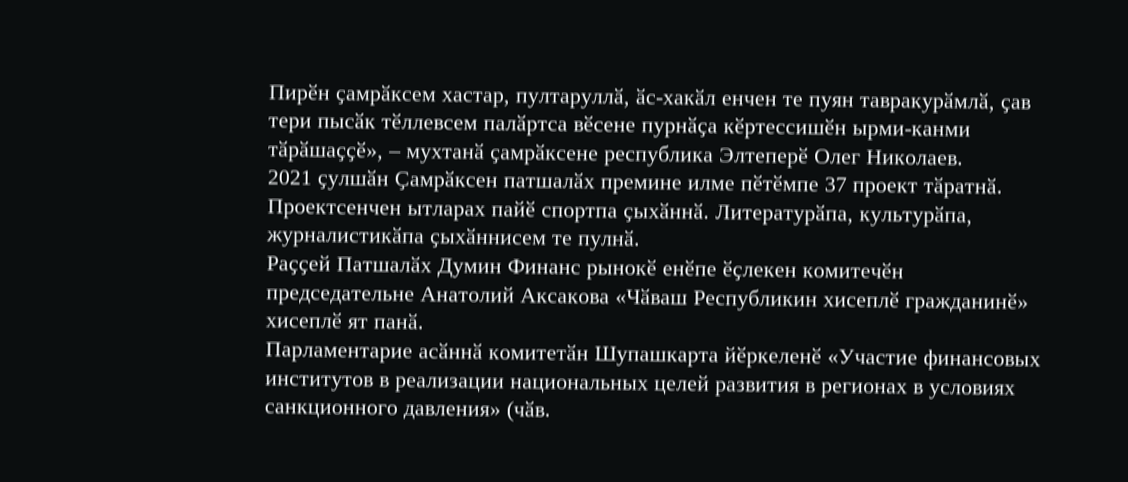Пирӗн ҫамрӑксем хастар, пултаруллӑ, ӑс-хакӑл енчен те пуян тавракурӑмлӑ, ҫав тери пысӑк тӗллевсем палӑртса вӗсене пурнӑҫа кӗртессишӗн ырми-канми тӑрӑшаҫҫӗ», – мухтанӑ ҫамрӑксене республика Элтеперӗ Олег Николаев.
2021 ҫулшӑн Ҫамрӑксен патшалӑх премине илме пӗтӗмпе 37 проект тӑратнӑ. Проектсенчен ытларах пайӗ спортпа ҫыхӑннӑ. Литературӑпа, культурӑпа, журналистикӑпа ҫыхӑннисем те пулнӑ.
Раҫҫей Патшалӑх Думин Финанс рынокӗ енӗпе ӗҫлекен комитечӗн председательне Анатолий Аксакова «Чӑваш Республикин хисеплӗ гражданинӗ» хисеплӗ ят панӑ.
Парламентарие асӑннӑ комитетӑн Шупашкарта йӗркеленӗ «Участие финансовых институтов в реализации национальных целей развития в регионах в условиях санкционного давления» (чӑв.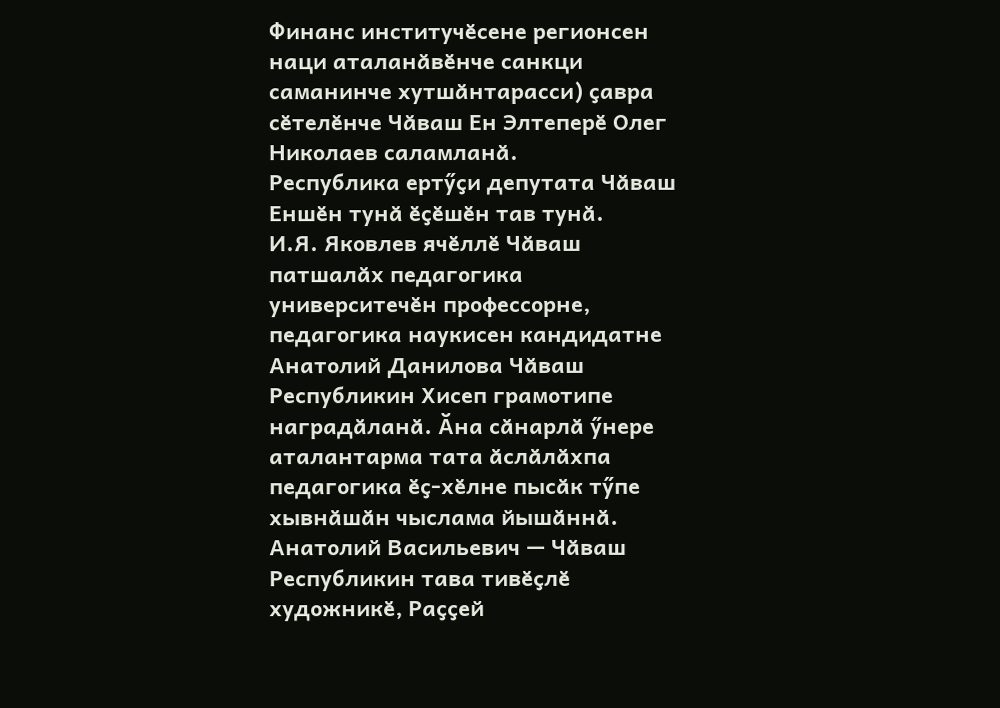Финанс институчӗсене регионсен наци аталанӑвӗнче санкци саманинче хутшӑнтарасси) ҫавра сӗтелӗнче Чӑваш Ен Элтеперӗ Олег Николаев саламланӑ.
Республика ертӳҫи депутата Чӑваш Еншӗн тунӑ ӗҫӗшӗн тав тунӑ.
И.Я. Яковлев ячӗллӗ Чӑваш патшалӑх педагогика университечӗн профессорне, педагогика наукисен кандидатне Анатолий Данилова Чӑваш Республикин Хисеп грамотипе наградӑланӑ. Ӑна сӑнарлӑ ӳнере аталантарма тата ӑслӑлӑхпа педагогика ӗҫ-хӗлне пысӑк тӳпе хывнӑшӑн чыслама йышӑннӑ.
Анатолий Васильевич — Чӑваш Республикин тава тивӗҫлӗ художникӗ, Раҫҫей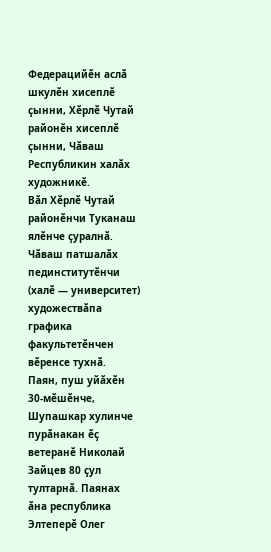Федерацийӗн аслӑ шкулӗн хисеплӗ ҫынни, Хӗрлӗ Чутай районӗн хисеплӗ ҫынни, Чӑваш Республикин халӑх художникӗ.
Вӑл Хӗрлӗ Чутай районӗнчи Туканаш ялӗнче ҫуралнӑ. Чӑваш патшалӑх пединститутӗнчи (халӗ — университет) художествӑпа графика факультетӗнчен вӗренсе тухнӑ.
Паян, пуш уйӑхӗн 30-мӗшӗнче, Шупашкар хулинче пурӑнакан ӗҫ ветеранӗ Николай Зайцев 80 ҫул тултарнӑ. Паянах ӑна республика Элтеперӗ Олег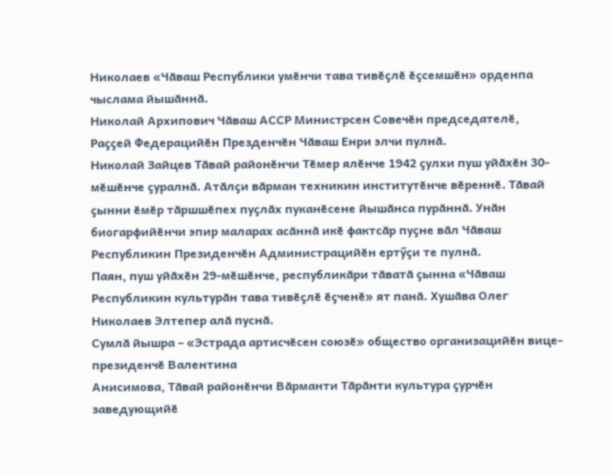Николаев «Чӑваш Республики умӗнчи тава тивӗҫлӗ ӗҫсемшӗн» орденпа чыслама йышӑннӑ.
Николай Архипович Чӑваш АССР Министрсен Совечӗн председателӗ, Раҫҫей Федерацийӗн Презденчӗн Чӑваш Енри элчи пулнӑ.
Николай Зайцев Тӑвай районӗнчи Тӗмер ялӗнче 1942 ҫулхи пуш уйӑхӗн 30-мӗшӗнче ҫуралнӑ. Атӑлҫи вӑрман техникин институтӗнче вӗреннӗ. Тӑвай ҫынни ӗмӗр тӑршшӗпех пуҫлӑх пуканӗсене йышӑнса пурӑннӑ. Унӑн биогарфийӗнчи эпир маларах асӑннӑ икӗ фактсӑр пуҫне вӑл Чӑваш Республикин Президенчӗн Администрацийӗн ертӳҫи те пулнӑ.
Паян, пуш уйӑхӗн 29-мӗшӗнче, республикӑри тӑватӑ ҫынна «Чӑваш Республикин культурӑн тава тивӗҫлӗ ӗҫченӗ» ят панӑ. Хушӑва Олег Николаев Элтепер алӑ пуснӑ.
Сумлӑ йышра – «Эстрада артисчӗсен союзӗ» общество организацийӗн вице-президенчӗ Валентина
Анисимова, Тӑвай районӗнчи Вӑрманти Тӑрӑнти культура ҫурчӗн заведующийӗ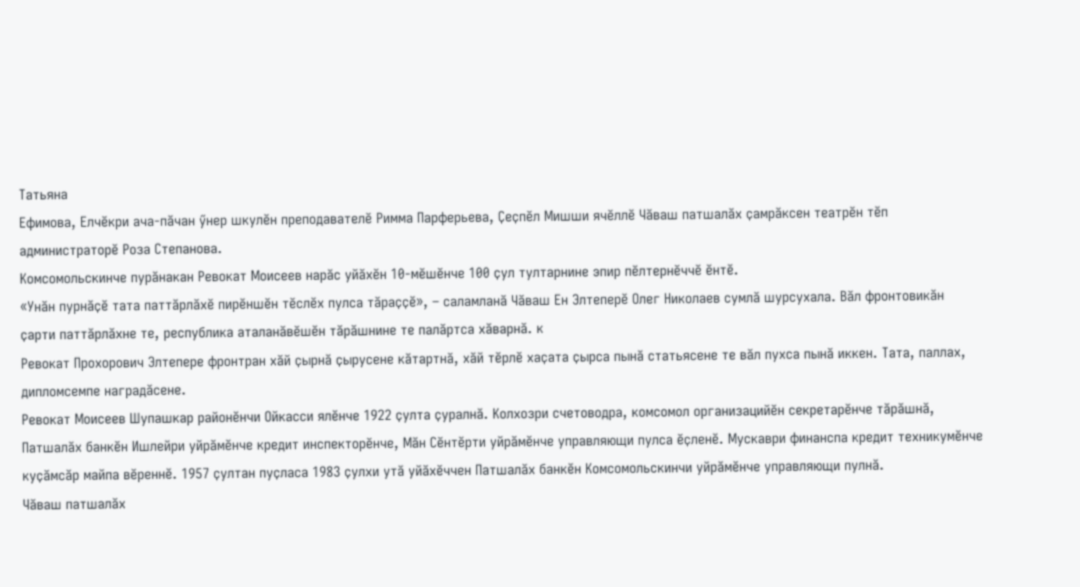Татьяна
Ефимова, Елчӗкри ача-пӑчан ӳнер шкулӗн преподавателӗ Римма Парферьева, Ҫеҫпӗл Мишши ячӗллӗ Чӑваш патшалӑх ҫамрӑксен театрӗн тӗп администраторӗ Роза Степанова.
Комсомольскинче пурӑнакан Ревокат Моисеев нарӑс уйӑхӗн 10-мӗшӗнче 100 ҫул тултарнине эпир пӗлтернӗччӗ ӗнтӗ.
«Унӑн пурнӑҫӗ тата паттӑрлӑхӗ пирӗншӗн тӗслӗх пулса тӑраҫҫӗ», – саламланӑ Чӑваш Ен Элтеперӗ Олег Николаев сумлӑ шурсухала. Вӑл фронтовикӑн ҫарти паттӑрлӑхне те, республика аталанӑвӗшӗн тӑрӑшнине те палӑртса хӑварнӑ. к
Ревокат Прохорович Элтепере фронтран хӑй ҫырнӑ ҫырусене кӑтартнӑ, хӑй тӗрлӗ хаҫата ҫырса пынӑ статьясене те вӑл пухса пынӑ иккен. Тата, паллах, дипломсемпе наградӑсене.
Ревокат Моисеев Шупашкар районӗнчи Ойкасси ялӗнче 1922 ҫулта ҫуралнӑ. Колхозри счетоводра, комсомол организацийӗн секретарӗнче тӑрӑшнӑ, Патшалӑх банкӗн Ишлейри уйрӑмӗнче кредит инспекторӗнче, Мӑн Сӗнтӗрти уйрӑмӗнче управляющи пулса ӗҫленӗ. Мускаври финанспа кредит техникумӗнче куҫӑмсӑр майпа вӗреннӗ. 1957 ҫултан пуҫласа 1983 ҫулхи утӑ уйӑхӗччен Патшалӑх банкӗн Комсомольскинчи уйрӑмӗнче управляющи пулнӑ.
Чӑваш патшалӑх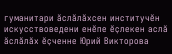гуманитари ӑслӑлӑхсен институчӗн искусствоведени енӗпе ӗҫлекен аслӑ ӑслӑлӑх ӗҫченне Юрий Викторова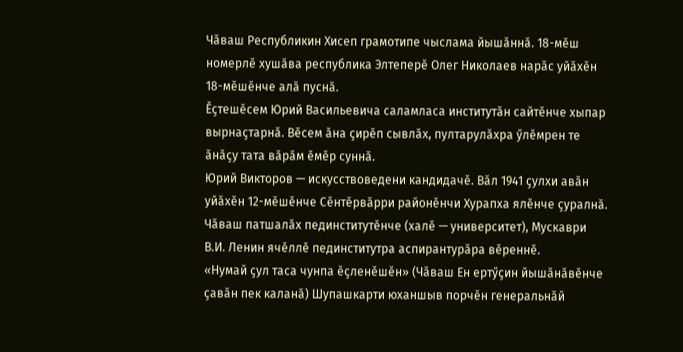Чӑваш Республикин Хисеп грамотипе чыслама йышӑннӑ. 18-мӗш номерлӗ хушӑва республика Элтеперӗ Олег Николаев нарӑс уйӑхӗн 18-мӗшӗнче алӑ пуснӑ.
Ӗҫтешӗсем Юрий Васильевича саламласа институтӑн сайтӗнче хыпар вырнаҫтарнӑ. Вӗсем ӑна ҫирӗп сывлӑх, пултарулӑхра ӳлӗмрен те ӑнӑҫу тата вӑрӑм ӗмӗр суннӑ.
Юрий Викторов — искусствоведени кандидачӗ. Вӑл 1941 ҫулхи авӑн уйӑхӗн 12-мӗшӗнче Сӗнтӗрвӑрри районӗнчи Хурапха ялӗнче ҫуралнӑ. Чӑваш патшалӑх пединститутӗнче (халӗ — университет), Мускаври В.И. Ленин ячӗллӗ пединститутра аспирантурӑра вӗреннӗ.
«Нумай ҫул таса чунпа ӗҫленӗшӗн» (Чӑваш Ен ертӳҫин йышӑнӑвӗнче ҫавӑн пек каланӑ) Шупашкарти юханшыв порчӗн генеральнӑй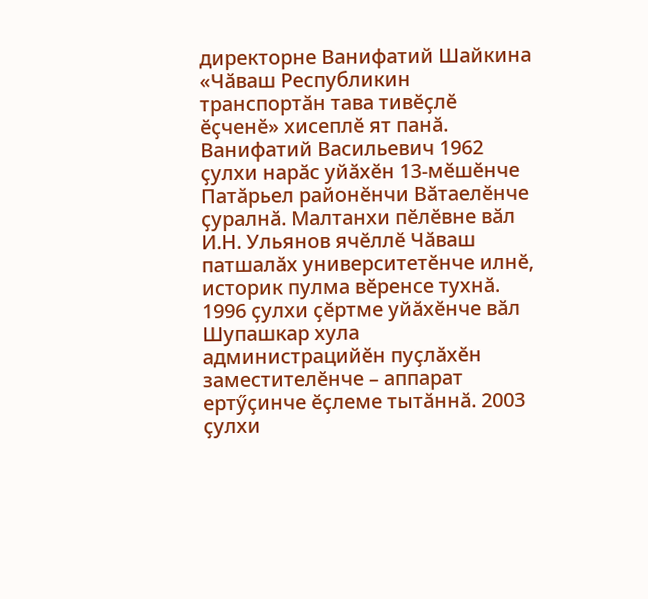директорне Ванифатий Шайкина
«Чӑваш Республикин транспортӑн тава тивӗҫлӗ ӗҫченӗ» хисеплӗ ят панӑ.
Ванифатий Васильевич 1962 ҫулхи нарӑс уйӑхӗн 13-мӗшӗнче Патӑрьел районӗнчи Вӑтаелӗнче ҫуралнӑ. Малтанхи пӗлӗвне вӑл И.Н. Ульянов ячӗллӗ Чӑваш патшалӑх университетӗнче илнӗ, историк пулма вӗренсе тухнӑ.
1996 ҫулхи ҫӗртме уйӑхӗнче вӑл Шупашкар хула администрацийӗн пуҫлӑхӗн заместителӗнче – аппарат ертӳҫинче ӗҫлеме тытӑннӑ. 2003 ҫулхи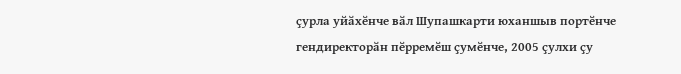ҫурла уйӑхӗнче вӑл Шупашкарти юханшыв портӗнче гендиректорӑн пӗрремӗш ҫумӗнче, 2005 ҫулхи ҫу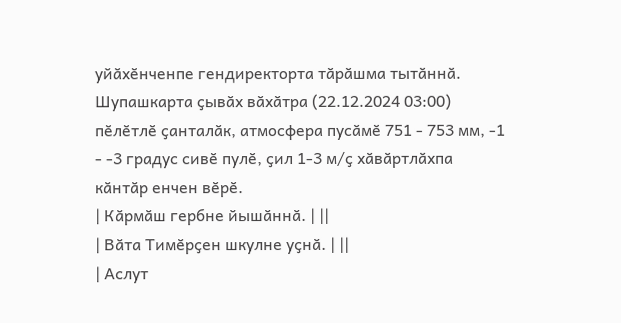уйӑхӗнченпе гендиректорта тӑрӑшма тытӑннӑ.
Шупашкарта ҫывӑх вӑхӑтра (22.12.2024 03:00) пӗлӗтлӗ ҫанталӑк, атмосфера пусӑмӗ 751 - 753 мм, -1 - -3 градус сивӗ пулӗ, ҫил 1-3 м/ҫ хӑвӑртлӑхпа кӑнтӑр енчен вӗрӗ.
| Кӑрмӑш гербне йышӑннӑ. | ||
| Вӑта Тимӗрҫен шкулне уҫнӑ. | ||
| Аслут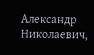Александр Николаевич,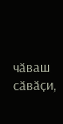чӑваш сӑвӑҫи,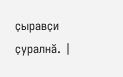ҫыравҫи ҫуралнӑ. |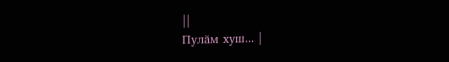||
Пулӑм хуш... |